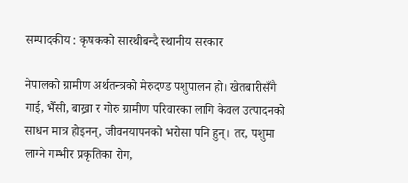सम्पादकीय : कृषकको सारथीबन्दै स्थानीय सरकार

नेपालको ग्रामीण अर्थतन्त्रको मेरुदण्ड पशुपालन हो। खेतबारीसँगै गाई, भैँसी, बाख्रा र गोरु ग्रामीण परिवारका लागि केवल उत्पादनको साधन मात्र होइनन्, जीवनयापनको भरोसा पनि हुन्। तर, पशुमा लाग्ने गम्भीर प्रकृतिका रोग,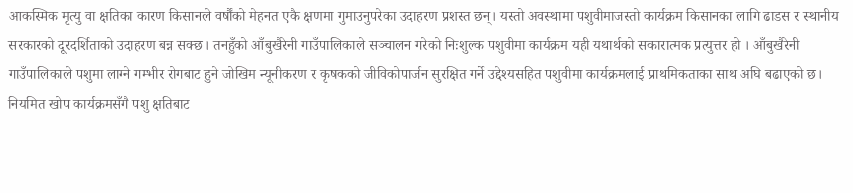आकस्मिक मृत्यु वा क्षतिका कारण किसानले वर्षौंको मेहनत एकै क्षणमा गुमाउनुपरेका उदाहरण प्रशस्त छन्। यस्तो अवस्थामा पशुवीमाजस्तो कार्यक्रम किसानका लागि ढाडस र स्थानीय सरकारको दूरदर्शिताको उदाहरण बन्न सक्छ। तनहुँको आँबुखैरेनी गाउँपालिकाले सञ्चालन गरेको निःशुल्क पशुवीमा कार्यक्रम यही यथार्थको सकारात्मक प्रत्युत्तर हो । आँबुखैरेनी गाउँपालिकाले पशुमा लाग्ने गम्भीर रोगबाट हुने जोखिम न्यूनीकरण र कृषकको जीविकोपार्जन सुरक्षित गर्ने उद्देश्यसहित पशुवीमा कार्यक्रमलाई प्राथमिकताका साथ अघि बढाएको छ। नियमित खोप कार्यक्रमसँगै पशु क्षतिबाट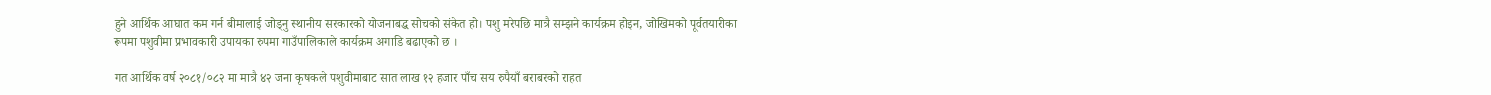हुने आर्थिक आघात कम गर्न बीमालाई जोड्नु स्थानीय सरकारको योजनाबद्ध सोचको संकेत हो। पशु मरेपछि मात्रै सम्झने कार्यक्रम होइन, जोखिमको पूर्वतयारीका रूपमा पशुवीमा प्रभावकारी उपायका रुपमा गाउँपालिकाले कार्यक्रम अगाडि बढाएको छ ।

गत आर्थिक वर्ष २०८१/०८२ मा मात्रै ४२ जना कृषकले पशुवीमाबाट सात लाख १२ हजार पाँच सय रुपैयाँ बराबरको राहत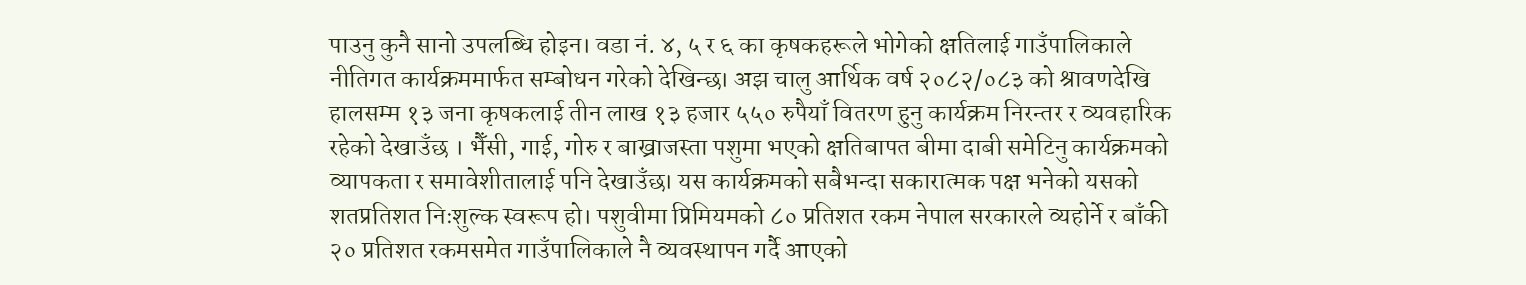पाउनु कुनै सानो उपलब्धि होइन। वडा नं. ४, ५ र ६ का कृषकहरूले भोगेको क्षतिलाई गाउँपालिकाले नीतिगत कार्यक्रममार्फत सम्बोधन गरेको देखिन्छ। अझ चालु आर्थिक वर्ष २०८२/०८३ को श्रावणदेखि हालसम्म १३ जना कृषकलाई तीन लाख १३ हजार ५५० रुपैयाँ वितरण हुनु कार्यक्रम निरन्तर र व्यवहारिक रहेको देखाउँछ । भैँसी, गाई, गोरु र बाख्राजस्ता पशुमा भएको क्षतिबापत बीमा दाबी समेटिनु कार्यक्रमको व्यापकता र समावेशीतालाई पनि देखाउँछ। यस कार्यक्रमको सबैभन्दा सकारात्मक पक्ष भनेको यसको शतप्रतिशत निःशुल्क स्वरूप हो। पशुवीमा प्रिमियमको ८० प्रतिशत रकम नेपाल सरकारले व्यहोर्ने र बाँकी २० प्रतिशत रकमसमेत गाउँपालिकाले नै व्यवस्थापन गर्दै आएको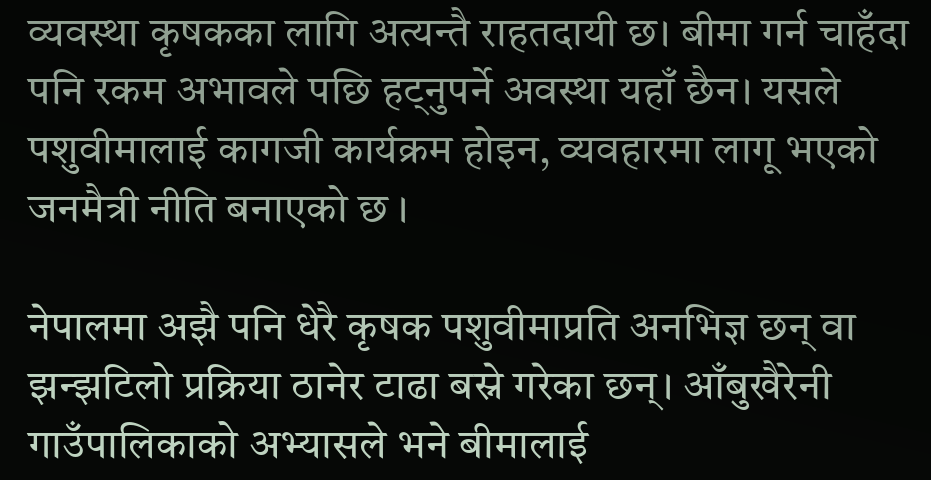व्यवस्था कृषकका लागि अत्यन्तै राहतदायी छ। बीमा गर्न चाहँदा पनि रकम अभावले पछि हट्नुपर्ने अवस्था यहाँ छैन। यसले पशुवीमालाई कागजी कार्यक्रम होइन, व्यवहारमा लागू भएको जनमैत्री नीति बनाएको छ ।

नेपालमा अझै पनि धेरै कृषक पशुवीमाप्रति अनभिज्ञ छन् वा झन्झटिलो प्रक्रिया ठानेर टाढा बस्ने गरेका छन्। आँबुखैरेनी गाउँपालिकाको अभ्यासले भने बीमालाई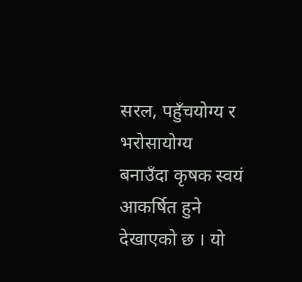सरल, पहुँचयोग्य र भरोसायोग्य बनाउँदा कृषक स्वयं आकर्षित हुने देखाएको छ । यो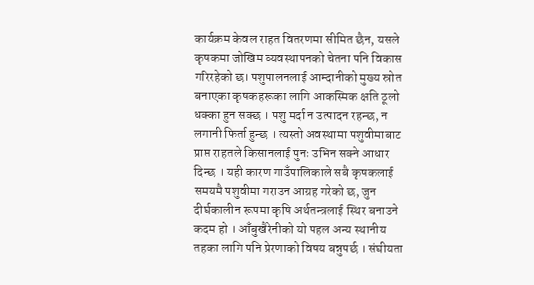कार्यक्रम केवल राहत वितरणमा सीमित छैन, यसले कृषकमा जोखिम व्यवस्थापनको चेतना पनि विकास गरिरहेको छ। पशुपालनलाई आम्दानीको मुख्य स्रोत बनाएका कृषकहरूका लागि आकस्मिक क्षति ठूलो धक्का हुन सक्छ । पशु मर्दा न उत्पादन रहन्छ, न लगानी फिर्ता हुन्छ । त्यस्तो अवस्थामा पशुवीमाबाट प्राप्त राहतले किसानलाई पुनः उभिन सक्ने आधार दिन्छ । यही कारण गाउँपालिकाले सबै कृषकलाई समयमै पशुवीमा गराउन आग्रह गरेको छ, जुन दीर्घकालीन रूपमा कृषि अर्थतन्त्रलाई स्थिर बनाउने कदम हो । आँबुखैरेनीको यो पहल अन्य स्थानीय तहका लागि पनि प्रेरणाको विषय बन्नुपर्छ । संघीयता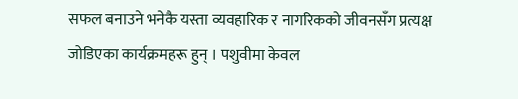सफल बनाउने भनेकै यस्ता व्यवहारिक र नागरिकको जीवनसँग प्रत्यक्ष जोडिएका कार्यक्रमहरू हुन् । पशुवीमा केवल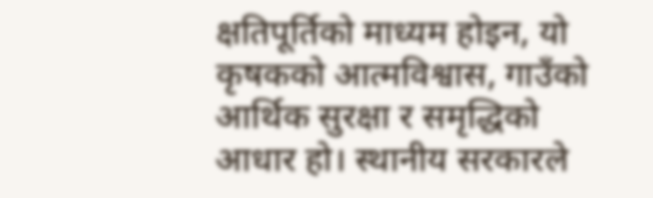क्षतिपूर्तिको माध्यम होइन, यो कृषकको आत्मविश्वास, गाउँको आर्थिक सुरक्षा र समृद्धिको आधार हो। स्थानीय सरकारले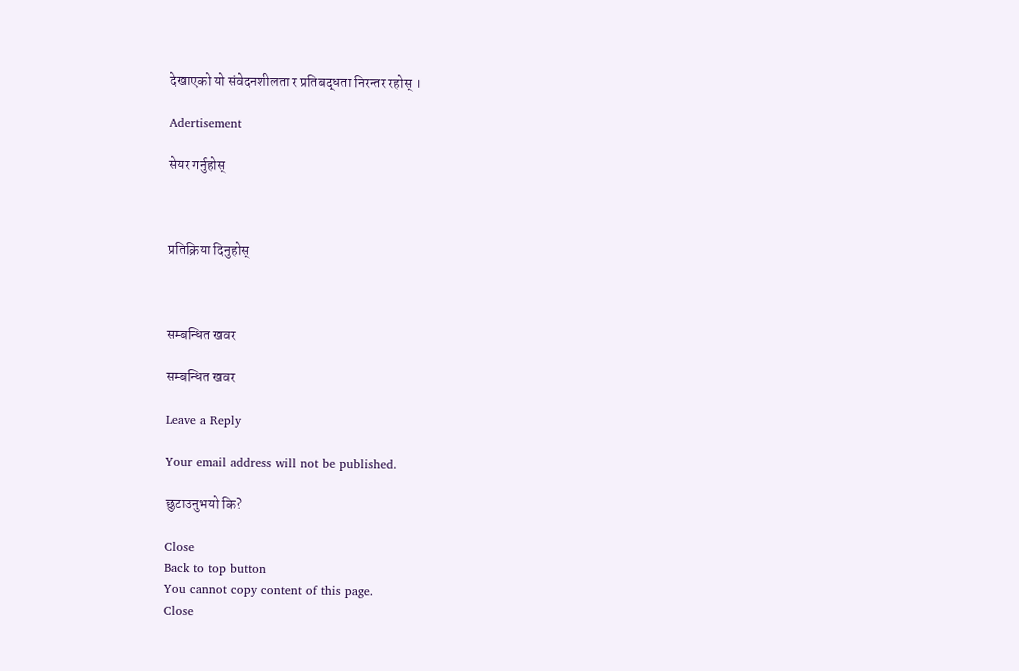देखाएको यो संवेदनशीलता र प्रतिबद्धता निरन्तर रहोस् ।

Adertisement

सेयर गर्नुहोस्



प्रतिक्रिया दिनुहोस्



सम्बन्धित खवर

सम्बन्धित खवर

Leave a Reply

Your email address will not be published.

छुटाउनुभयो कि?

Close
Back to top button
You cannot copy content of this page.
Close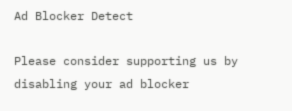Ad Blocker Detect

Please consider supporting us by disabling your ad blocker